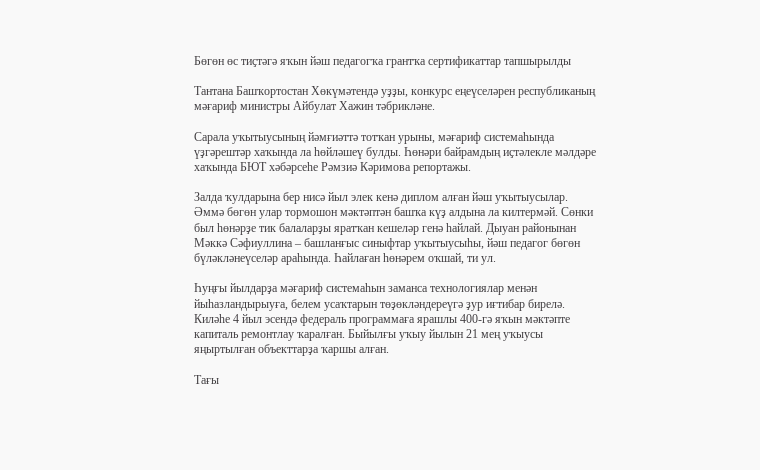Бөгөн өс тиҫтәгә яҡын йәш педагогҡа грантҡа сертификаттар тапшырылды

Тантана Башҡортостан Хөкүмәтендә уҙҙы, конкурс еңеүселәрен республиканың мәғариф министры Айбулат Хажин тәбрикләне.

Сарала уҡытыусының йәмғиәттә тотҡан урыны, мәғариф системаһында үҙгәрештәр хаҡында ла һөйләшеү булды. Һөнәри байрамдың иҫтәлекле мәлдәре хаҡында БЮТ хәбәрсеһе Рәмзиә Кәримова репортажы.

Залда ҡулдарына бер нисә йыл элек кенә диплом алған йәш уҡытыусылар. Әммә бөгөн улар тормошон мәктәптән башҡа күҙ алдына ла килтермәй. Сөнки был һөнәрҙе тик балаларҙы яратҡан кешеләр генә һайлай. Дыуан районынан Мәккә Сәфиуллина – башланғыс синыфтар уҡытыусыһы, йәш педагог бөгөн бүләкләнеүселәр араһында. Һайлаған һөнәрем оҡшай, ти ул.

Һуңғы йылдарҙа мәғариф системаһын заманса технологиялар менән йыһазландырыуға, белем усаҡтарын төҙөкләндереүгә ҙур иғтибар бирелә. Киләһе 4 йыл эсендә федераль программаға ярашлы 400-гә яҡын мәктәпте капиталь ремонтлау ҡаралған. Быйылғы уҡыу йылын 21 мең уҡыусы яңыртылған объекттарҙа ҡаршы алған.

Тағы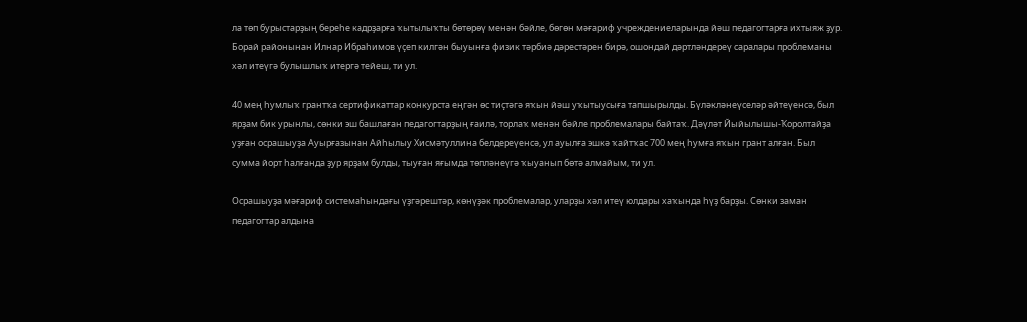ла төп бурыстарҙың береһе кадрҙарға ҡытылыҡты бөтөрөү менән бәйле, бөгөн мәғариф учреждениеларында йәш педагогтарға ихтыяж ҙур. Борай районынан Илнар Ибраһимов үҫеп килгән быуынға физик тәрбиә дәрестәрен бирә, ошондай дәртләндереү саралары проблеманы хәл итеүгә булышлыҡ итергә тейеш, ти ул.

40 мең һумлыҡ грантҡа сертификаттар конкурста еңгән өс тиҫтәгә яҡын йәш уҡытыусыға тапшырылды. Бүләкләнеүселәр әйтеүенсә, был ярҙам бик урынлы, сөнки эш башлаған педагогтарҙың ғаилә, торлаҡ менән бәйле проблемалары байтаҡ. Дәүләт Йыйылышы-Ҡоролтайҙа уҙған осрашыуҙа Ауырғазынан Айһылыу Хисмәтуллина белдереүенсә, ул ауылға эшкә ҡайтҡас 700 мең һумға яҡын грант алған. Был сумма йорт һалғанда ҙур ярҙам булды, тыуған яғымда төпләнеүгә ҡыуанып бөтә алмайым, ти ул.

Осрашыуҙа мәғариф системаһындағы үҙгәрештәр, көнүҙәк проблемалар, уларҙы хәл итеү юлдары хаҡында һүҙ барҙы. Сөнки заман педагогтар алдына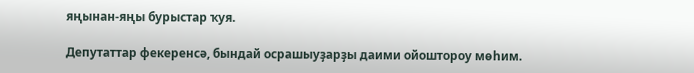яңынан-яңы бурыстар ҡуя.

Депутаттар фекеренсә, бындай осрашыуҙарҙы даими ойоштороу мөһим.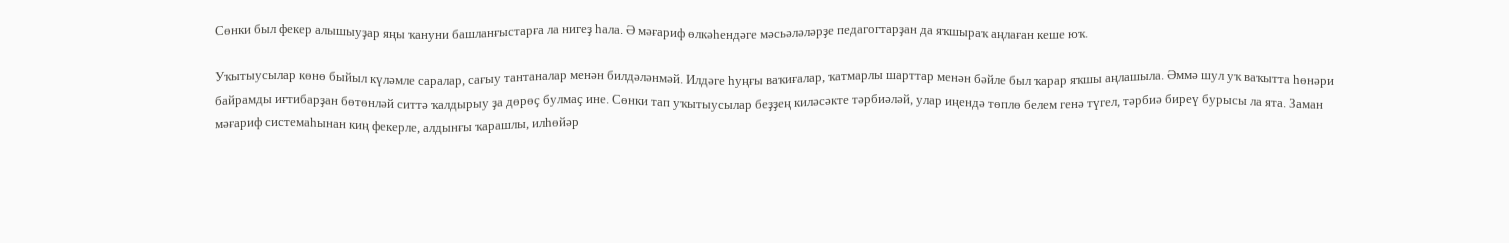Сөнки был фекер алышыуҙар яңы ҡануни башланғыстарға ла нигеҙ һала. Ә мәғариф өлкәһендәге мәсьәләләрҙе педагогтарҙан да яҡшыраҡ аңлаған кеше юҡ.

Уҡытыусылар көнө быйыл күләмле саралар, сағыу тантаналар менән билдәләнмәй. Илдәге һуңғы ваҡиғалар, ҡатмарлы шарттар менән бәйле был ҡарар яҡшы аңлашыла. Әммә шул уҡ ваҡытта һөнәри байрамды иғтибарҙан бөтөнләй ситтә ҡалдырыу ҙа дөрөҫ булмаҫ ине. Сөнки тап уҡытыусылар беҙҙең киләсәкте тәрбиәләй, улар иңендә төплө белем генә түгел, тәрбиә биреү бурысы ла ята. Заман мәғариф системаһынан киң фекерле, алдынғы ҡарашлы, илһөйәр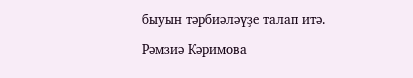быуын тәрбиәләүҙе талап итә.

Рәмзиә Кәримова